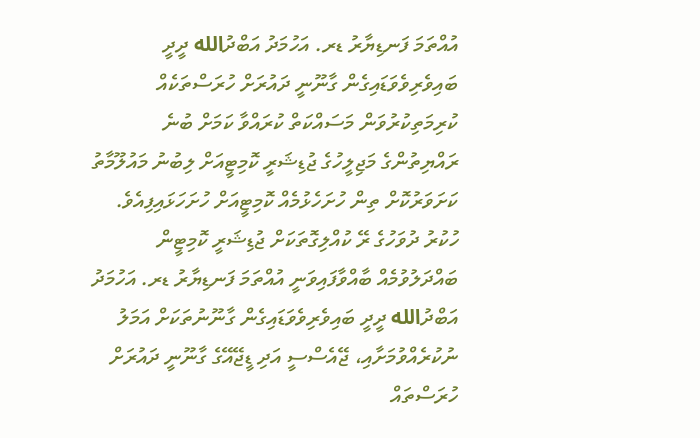އުއްތަމަ ފަނޑިޔާރު ޑރ. އަހުމަދު އަބްދުالله ދީދީ ބައިވެރިވެވަޑައިގެން ގާނޫނީ ދައުރަށް ހުރަސްތަކެއް ކުރިމަތިކުރުވަން މަސައްކަތް ކުރައްވާ ކަމަށް ބުނެ ރައްޔިތުންގެ މަޖިލީހުގެ ޖުޑިޝަރީ ކޮމިޓީއަށް ލިބުނު މައުލޫމާތު ކަށަވަރުކޮށް ތިން ހުށަހެޅުމެއް ކޮމިޓީއަށް ހުށަހަޅައިފިއެވެ.
ހުކުރު ދުވަހުގެ ރޭ ކުއްލިގޮތަކަށް ޖުޑިޝަރީ ކޮމިޓީން ބައްދަލުވުމެއް ބާއްވާފައިވަނީ އުއްތަމަ ފަނޑިޔާރު ޑރ. އަހުމަދު އަބްދުالله ދީދީ ބައިވެރިވެވަޑައިގެން ގާނޫނުތަކަށް އަމަލު ނުކުރެއްވުމަށާއި، ޖޭއެސްސީ އަދި ޑީޖޭއޭގެ ގާނޫނީ ދައުރަށް ހުރަސްތައް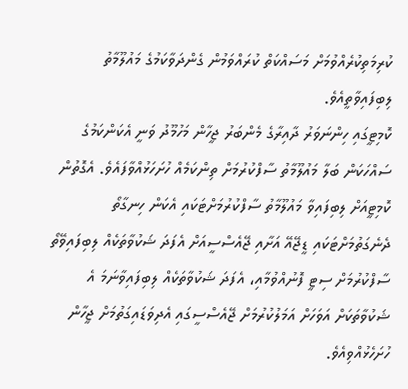ކުރިމަތިކުރެއްވުމަށް މަސައްކަތް ކުރައްވަމުން ގެންދަވާކަމުގެ މައުލޫމާތު ލިބިފައިވާތީއެވެ.
ކޮމިޓީގައި ހިންނަވަރު ދާއިރާގެ މެންބަރު ޖީހާން މަހުމޫދު ވަނީ އެކަންކަމުގެ ސައްހަކަން ބަލާ މައުލޫމާތު ސާފްކުރުމަށް ތިންކަމެއް ހުށަހަޅުއްވާފައެވެ. އެގޮތުން ކޮމިޓީއަށް ލިބިފައިވާ މައުލޫމާތު ސާފްކުރުމަށްޓަކައި އެކަން ހިނގާތޯ ދެނެގަތުމަށްޓަކައި ޑީޖޭއޭ އަށާއި ޖޭއެސްސީއަށް އެފަދަ ޝަކުވާތަކެއް ލިބިފައިވޭތޯ ސާފްކުރުމަށް ސިޓީ ފޮނުއްވުމާއި، އެފަދަ ޝަކުވާތަކެއް ލިބިފައިވާނަމަ އެ ޝަކުވާތަކަށް އަވަހަށް އަމަލުކުރުމަށް ޖޭއެސްސީގައި އެދިވަޑައިގަތުމަށް ޖީހާން ހުށަހެޅުއްވިއެވެ.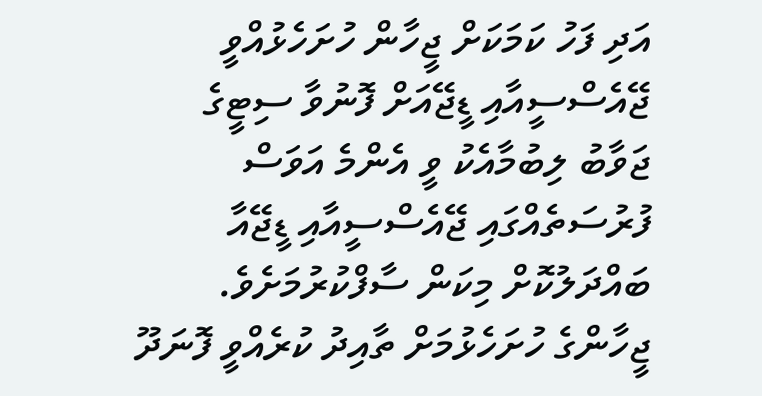އަދި ފަހު ކަމަކަށް ޖީހާން ހުށަހެޅުއްވީ ޖޭއެސްސީއާއި ޑީޖޭއަށް ފޮނުވާ ސިޓީގެ ޖަވާބު ލިބުމާއެކު ވީ އެންމެ އަވަސް ފުރުސަތެއްގައި ޖޭއެސްސީއާއި ޑީޖޭއާ ބައްދަލުކޮށް މިކަން ސާފްކުރުމަށެވެ.
ޖީހާންގެ ހުށަހެޅުމަށް ތާއިދު ކުރެއްވީ ފޮނަދޫ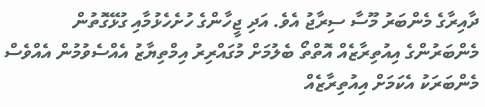ދާއިރާގެ މެންބަރު މޫސާ ސިރާޖު އެވެ. އަދި ޖީހާންގެ ހުށެހެޅުމާއި ގުޅޭގޮތުން މެންބަރުންގެ އިއުތިރާޒެއް އޮތްތޯ ބެލުމަށް މުގައްރިރު އިމްތިޔާޒު އެއްސެވުމުން އެއްވެސް މެންބަރަކު އެކަމަށް އިއުތިރާޒެއް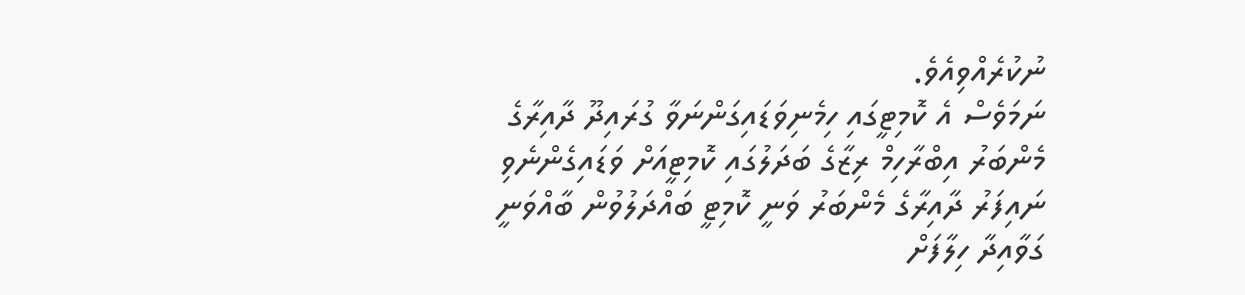ނުކުރެއްވިއެވެ.
ނަމަވެސް އެ ކޮމިޓީގައި ހިމެނިވަޑައިގަންނަވާ ގުރައިދޫ ދާއިރާގެ މެންބަރު އިބްރާހިމް ރިޒާގެ ބަދަލުގައި ކޮމިޓީއަށް ވަޑައިގެންނެވި ނައިފަރު ދާއިރާގެ މެންބަރު ވަނީ ކޮމިޓީ ބައްދަލުވުން ބާއްވަނީ ގަވާއިދާ ހިލާފަށް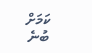ކަމަށް ބުނެ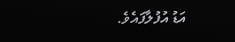އަޑު އުފުލާފައެވެ.